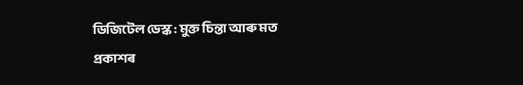ডিজিটেল ডেস্ক : মুক্ত চিন্তা আৰু মত প্রকাশৰ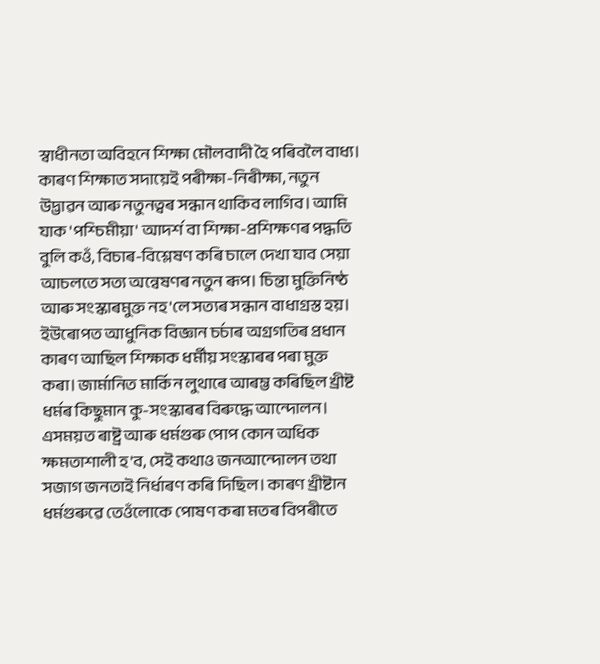স্বাধীনতা অবিহনে শিক্ষা মৌলবাদী হৈ পৰিবলৈ বাধ্য। কাৰণ শিক্ষাত সদায়েই পৰীক্ষা-নিৰীক্ষা, নতুন উদ্ভাৱন আৰু নতুনত্বৰ সন্ধান থাকিব লাগিব। আমি যাক 'পশ্চিমীয়া' আদর্শ বা শিক্ষা-প্রশিক্ষণৰ পদ্ধতি বুলি কওঁ, বিচাৰ-বিশ্লেষণ কৰি চালে দেখা যাব সেয়া আচলতে সত্য অন্বেষণৰ নতুন ৰূপ। চিন্তা মুক্তিনিষ্ঠ আৰু সংস্কাৰমুক্ত নহ'লে সত্যৰ সন্ধান বাধাগ্রস্ত হয়। ইউৰোপত আধুনিক বিজ্ঞান চৰ্চাৰ অগ্ৰগতিৰ প্ৰধান কাৰণ আছিল শিক্ষাক ধৰ্মীয় সংস্কাৰৰ পৰা মুক্ত কৰা। জাৰ্মানিত মার্কিন লুথাৰে আৰম্ভ কৰিছিল খ্ৰীষ্ট ধৰ্মৰ কিছুমান কু-সংস্কাৰৰ বিৰুদ্ধে আন্দোলন।
এসময়ত ৰাষ্ট্ৰ আৰু ধর্মগুৰু পোপ কোন অধিক ক্ষমতাশালী হ'ব, সেই কথাও জনআন্দোলন তথা সজাগ জনতাই নির্ধাৰণ কৰি দিছিল। কাৰণ খ্ৰীষ্টান ধর্মগুৰুৱে তেওঁলোকে পোষণ কৰা মতৰ বিপৰীতে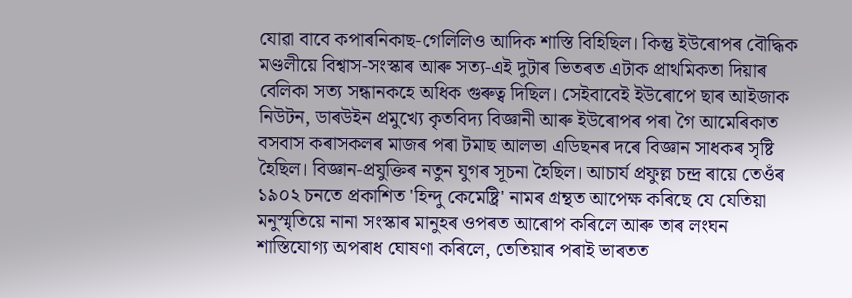যোৱা বাবে কপাৰনিকাছ-গেলিলিও আদিক শাস্তি বিহিছিল। কিন্তু ইউৰোপৰ বৌদ্ধিক মণ্ডলীয়ে বিশ্বাস-সংস্কাৰ আৰু সত্য-এই দুটাৰ ভিতৰত এটাক প্রাথমিকতা দিয়াৰ বেলিকা সত্য সন্ধানকহে অধিক গুৰুত্ব দিছিল। সেইবাবেই ইউৰোপে ছাৰ আইজাক নিউটন, ডাৰউইন প্ৰমুখ্যে কৃতবিদ্য বিজ্ঞানী আৰু ইউৰোপৰ পৰা গৈ আমেৰিকাত বসবাস কৰাসকলৰ মাজৰ পৰা টমাছ আলভা এডিছনৰ দৰে বিজ্ঞান সাধকৰ সৃষ্টি হৈছিল। বিজ্ঞান-প্রযুক্তিৰ নতুন যুগৰ সূচনা হৈছিল। আচার্য প্রফুল্ল চন্দ্ৰ ৰায়ে তেওঁৰ ১৯০২ চনতে প্রকাশিত 'হিন্দু কেমেষ্ট্ৰি' নামৰ গ্ৰন্থত আপেক্ষ কৰিছে যে যেতিয়া মনুস্মৃতিয়ে নানা সংস্কাৰ মানুহৰ ওপৰত আৰোপ কৰিলে আৰু তাৰ লংঘন শাস্তিযোগ্য অপৰাধ ঘোষণা কৰিলে, তেতিয়াৰ পৰাই ভাৰতত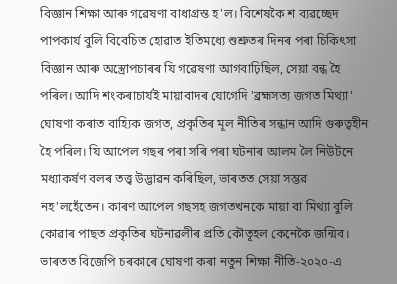বিজ্ঞান শিক্ষা আৰু গৱেষণা বাধাগ্রস্ত হ'ল। বিশেষকৈ শ ব্যৱচ্ছেদ পাপকার্য বুলি বিবেচিত হোৱাত ইতিমধ্যে শুশ্রুতৰ দিনৰ পৰা চিকিৎসা বিজ্ঞান আৰু অস্ত্রোপচাৰৰ যি গৱেষণা আগবাঢ়িছিল, সেয়া বন্ধ হৈ পৰিল। আদি শংকৰাচাৰ্যই মায়াবাদৰ যোগেদি 'ব্রহ্মসত্য জগত মিথ্যা' ঘোষণা কৰাত বাহ্যিক জগত, প্রকৃতিৰ মূল নীতিৰ সন্ধান আদি গুৰুত্বহীন হৈ পৰিল। যি আপেল গছৰ পৰা সৰি পৰা ঘটনাৰ আলম লৈ নিউটনে মধ্যাকর্ষণ বলৰ তত্ত্ব উদ্ভাৱন কৰিছিল, ভাৰতত সেয়া সম্ভর নহ'লহেঁতেন। কাৰণ আপেল গছসহ জগতখনকে মায়া বা মিথ্যা বুলি কোৱাৰ পাছত প্ৰকৃতিৰ ঘটনাৱলীৰ প্ৰতি কৌতূহল কেনেকৈ জন্মিব।
ভাৰতত বিজেপি চৰকাৰে ঘোষণা কৰা নতুন শিক্ষা নীতি-২০২০-এ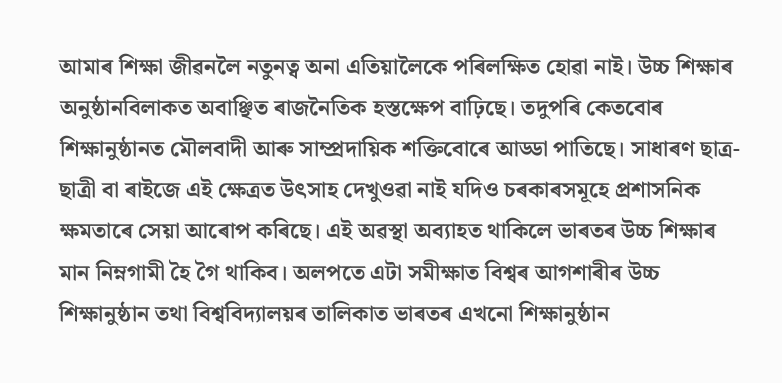আমাৰ শিক্ষা জীৱনলৈ নতুনত্ব অনা এতিয়ালৈকে পৰিলক্ষিত হোৱা নাই। উচ্চ শিক্ষাৰ অনুষ্ঠানবিলাকত অবাঞ্ছিত ৰাজনৈতিক হস্তক্ষেপ বাঢ়িছে। তদুপৰি কেতবোৰ শিক্ষানুষ্ঠানত মৌলবাদী আৰু সাম্প্রদায়িক শক্তিবোৰে আড্ডা পাতিছে। সাধাৰণ ছাত্র-ছাত্রী বা ৰাইজে এই ক্ষেত্ৰত উৎসাহ দেখুওৱা নাই যদিও চৰকাৰসমূহে প্রশাসনিক ক্ষমতাৰে সেয়া আৰোপ কৰিছে। এই অৱস্থা অব্যাহত থাকিলে ভাৰতৰ উচ্চ শিক্ষাৰ মান নিম্নগামী হৈ গৈ থাকিব। অলপতে এটা সমীক্ষাত বিশ্বৰ আগশাৰীৰ উচ্চ শিক্ষানুষ্ঠান তথা বিশ্ববিদ্যালয়ৰ তালিকাত ভাৰতৰ এখনো শিক্ষানুষ্ঠান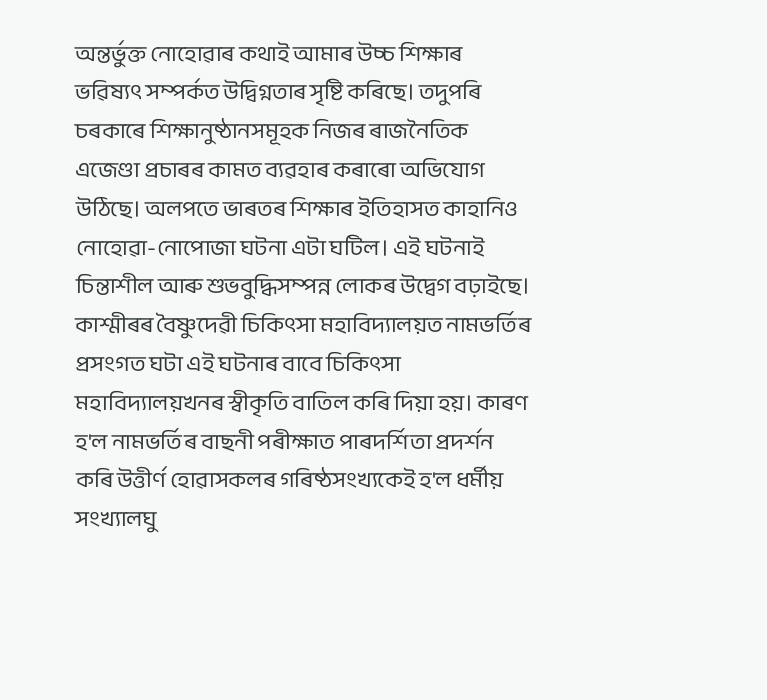অন্তর্ভুক্ত নোহোৱাৰ কথাই আমাৰ উচ্চ শিক্ষাৰ ভৱিষ্যৎ সম্পৰ্কত উদ্বিগ্নতাৰ সৃষ্টি কৰিছে। তদুপৰি চৰকাৰে শিক্ষানুষ্ঠানসমূহক নিজৰ ৰাজনৈতিক এজেণ্ডা প্ৰচাৰৰ কামত ব্যৱহাৰ কৰাৰো অভিযোগ উঠিছে। অলপতে ভাৰতৰ শিক্ষাৰ ইতিহাসত কাহানিও নোহোৱা-নোপোজা ঘটনা এটা ঘটিল। এই ঘটনাই চিন্তাশীল আৰু শুভবুদ্ধিসম্পন্ন লোকৰ উদ্বেগ বঢ়াইছে। কাশ্মীৰৰ বৈষ্ণুদেৱী চিকিৎসা মহাবিদ্যালয়ত নামভৰ্তিৰ প্ৰসংগত ঘটা এই ঘটনাৰ বাবে চিকিৎসা মহাবিদ্যালয়খনৰ স্বীকৃতি বাতিল কৰি দিয়া হয়। কাৰণ হ'ল নামভৰ্তিৰ বাছনী পৰীক্ষাত পাৰদৰ্শিতা প্ৰদৰ্শন কৰি উত্তীৰ্ণ হোৱাসকলৰ গৰিষ্ঠসংখ্যকেই হ'ল ধর্মীয় সংখ্যালঘু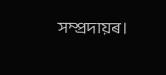সম্প্ৰদায়ৰ।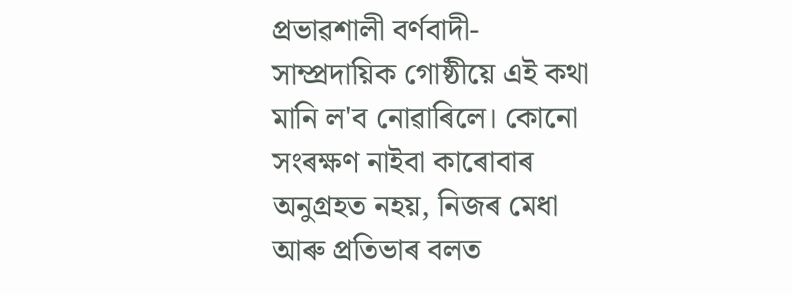প্ৰভাৱশালী বর্ণবাদী-সাম্প্রদায়িক গোষ্ঠীয়ে এই কথা মানি ল'ব নোৱাৰিলে। কোনো সংৰক্ষণ নাইবা কাৰোবাৰ অনুগ্ৰহত নহয়, নিজৰ মেধা আৰু প্ৰতিভাৰ বলত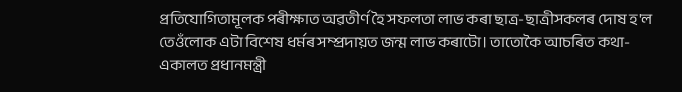প্রতিযোগিতামূলক পৰীক্ষাত অৱতীৰ্ণ হৈ সফলতা লাভ কৰা ছাত্র-ছাত্রীসকলৰ দোষ হ'ল তেওঁলোক এটা বিশেষ ধৰ্মৰ সম্প্রদায়ত জন্ম লাভ কৰাটো। তাতোকৈ আচৰিত কথা- একালত প্রধানমন্ত্রী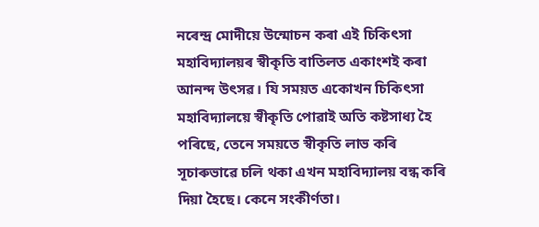নৰেন্দ্ৰ মোদীয়ে উন্মোচন কৰা এই চিকিৎসা মহাবিদ্যালয়ৰ স্বীকৃতি বাতিলত একাংশই কৰা আনন্দ উৎসৱ। যি সময়ত একোখন চিকিৎসা মহাবিদ্যালয়ে স্বীকৃতি পোৱাই অতি কষ্টসাধ্য হৈ পৰিছে, তেনে সময়তে স্বীকৃতি লাভ কৰি সূচাৰুভাৱে চলি থকা এখন মহাবিদ্যালয় বন্ধ কৰি দিয়া হৈছে। কেনে সংকীর্ণতা।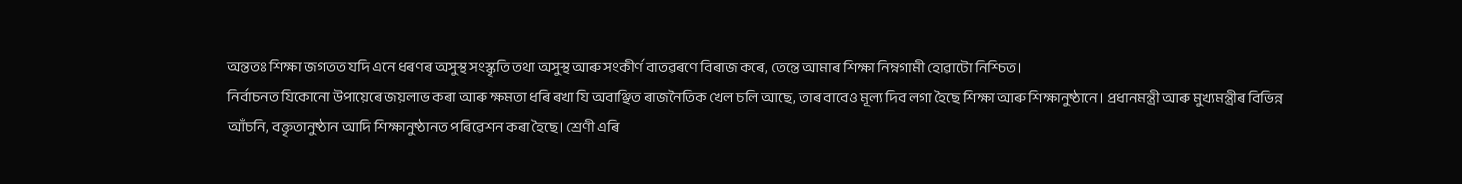অন্ততঃ শিক্ষা জগতত যদি এনে ধৰণৰ অসুস্থ সংস্কৃতি তথা অসুস্থ আৰু সংকীৰ্ণ বাতৱৰণে বিৰাজ কৰে, তেন্তে আমাৰ শিক্ষা নিম্নগামী হোৱাটো নিশ্চিত।
নির্বাচনত যিকোনো উপায়েৰে জয়লাভ কৰা আৰু ক্ষমতা ধৰি ৰখা যি অবাঞ্ছিত ৰাজনৈতিক খেল চলি আছে, তাৰ বাবেও মূল্য দিব লগা হৈছে শিক্ষা আৰু শিক্ষানুষ্ঠানে। প্রধানমন্ত্রী আৰু মুখ্যমন্ত্ৰীৰ বিভিন্ন আঁচনি, বক্তৃতানুষ্ঠান আদি শিক্ষানুষ্ঠানত পৰিৱেশন কৰা হৈছে। শ্ৰেণী এৰি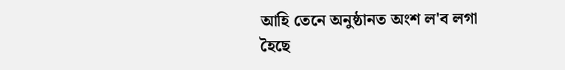আহি তেনে অনুষ্ঠানত অংশ ল'ব লগা হৈছে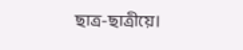ছাত্র-ছাত্রীয়ে।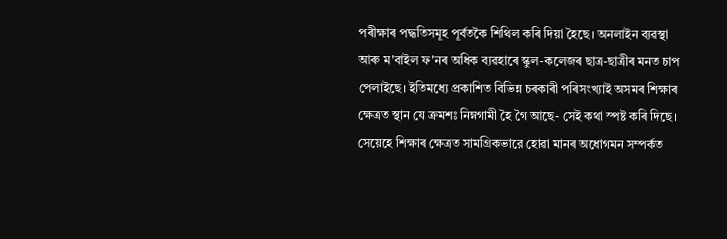পৰীক্ষাৰ পদ্ধতিসমূহ পূৰ্বতকৈ শিথিল কৰি দিয়া হৈছে। অনলাইন ব্যৱস্থা আৰু ম'বাইল ফ'নৰ অধিক ব্যৱহাৰে স্কুল-কলেজৰ ছাত্ৰ-ছাত্ৰীৰ মনত চাপ পেলাইছে। ইতিমধ্যে প্রকাশিত বিভিন্ন চৰকাৰী পৰিসংখ্যাই অসমৰ শিক্ষাৰ ক্ষেত্ৰত স্থান যে ক্রমশঃ নিম্নগামী হৈ গৈ আছে- সেই কথা স্পষ্ট কৰি দিছে। সেয়েহে শিক্ষাৰ ক্ষেত্ৰত সামগ্রিকভারে হোৱা মানৰ অধোগমন সম্পর্কত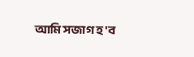আমি সজাগ হ'ব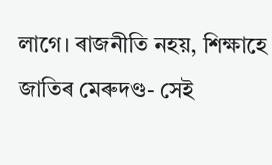লাগে। ৰাজনীতি নহয়, শিক্ষাহে জাতিৰ মেৰুদণ্ড- সেই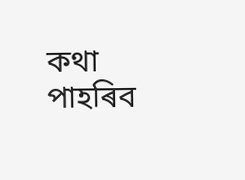কথা পাহৰিব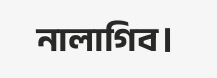নালাগিব।